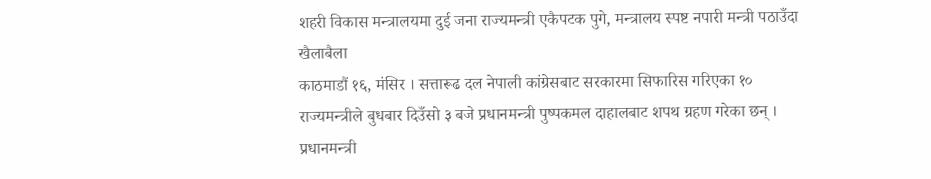शहरी विकास मन्त्रालयमा दुई जना राज्यमन्त्री एकैपटक पुगे, मन्त्रालय स्पष्ट नपारी मन्त्री पठाउँदा खैलाबैला
काठमाडौं १६, मंसिर । सत्तारूढ दल नेपाली कांग्रेसबाट सरकारमा सिफारिस गरिएका १० राज्यमन्त्रीले बुधबार दिउँसो ३ बजे प्रधानमन्त्री पुष्पकमल दाहालबाट शपथ ग्रहण गरेका छन् । प्रधानमन्त्री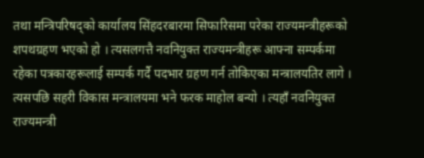तथा मन्त्रिपरिषद्को कार्यालय सिंहदरबारमा सिफारिसमा परेका राज्यमन्त्रीहरूको शपथग्रहण भएको हो । त्यसलगत्तै नवनियुक्त राज्यमन्त्रीहरू आफ्ना सम्पर्कमा रहेका पत्रकारहरूलाई सम्पर्क गर्दै पदभार ग्रहण गर्न तोकिएका मन्त्रालयतिर लागे । त्यसपछि सहरी विकास मन्त्रालयमा भने फरक माहोल बन्यो । त्यहाँ नवनियुक्त राज्यमन्त्री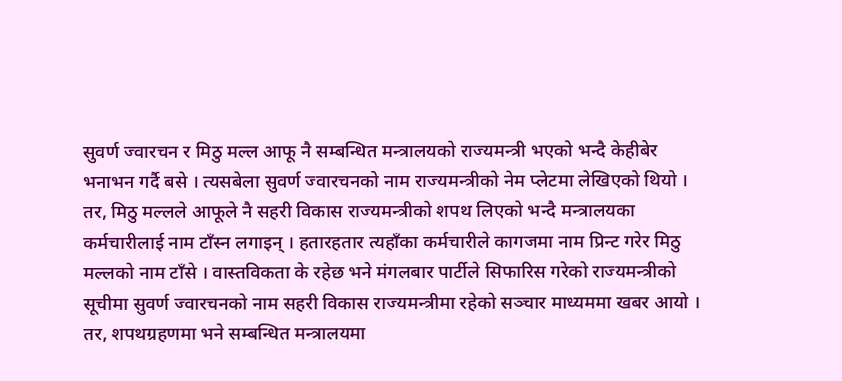सुवर्ण ज्वारचन र मिठु मल्ल आफू नै सम्बन्धित मन्त्रालयको राज्यमन्त्री भएको भन्दै केहीबेर भनाभन गर्दै बसे । त्यसबेला सुवर्ण ज्वारचनको नाम राज्यमन्त्रीको नेम प्लेटमा लेखिएको थियो । तर, मिठु मल्लले आफूले नै सहरी विकास राज्यमन्त्रीको शपथ लिएको भन्दै मन्त्रालयका कर्मचारीलाई नाम टाँस्न लगाइन् । हतारहतार त्यहाँका कर्मचारीले कागजमा नाम प्रिन्ट गरेर मिठु मल्लको नाम टाँसे । वास्तविकता के रहेछ भने मंगलबार पार्टीले सिफारिस गरेको राज्यमन्त्रीको सूचीमा सुवर्ण ज्वारचनको नाम सहरी विकास राज्यमन्त्रीमा रहेको सञ्चार माध्यममा खबर आयो । तर, शपथग्रहणमा भने सम्बन्धित मन्त्रालयमा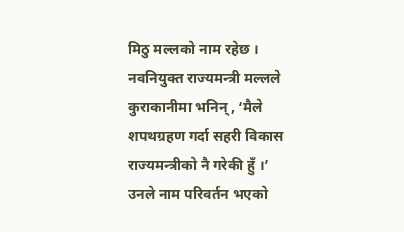मिठु मल्लको नाम रहेछ । नवनियुक्त राज्यमन्त्री मल्लले कुराकानीमा भनिन्, ‘मैले शपथग्रहण गर्दा सहरी विकास राज्यमन्त्रीको नै गरेकी हुँ ।’ उनले नाम परिवर्तन भएको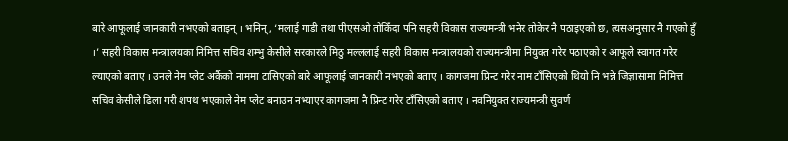बारे आफूलाई जानकारी नभएको बताइन् । भनिन्, ‘मलाई गाडी तथा पीएसओ तोकिँदा पनि सहरी विकास राज्यमन्त्री भनेर तोकेर नै पठाइएको छ, त्यसअनुसार नै गएको हुँ ।’ सहरी विकास मन्त्रालयका निमित्त सचिव शम्भु केसीले सरकारले मिठु मल्ललाई सहरी विकास मन्त्रालयको राज्यमन्त्रीमा नियुक्त गरेर पठाएको र आफूले स्वागत गरेर ल्याएको बताए । उनले नेम प्लेट अर्कैको नाममा टासिएको बारे आफूलाई जानकारी नभएको बताए । कागजमा प्रिन्ट गरेर नाम टाँसिएको थियो नि भन्ने जिज्ञासामा निमित्त सचिव केसीले ढिला गरी शपथ भएकाले नेम प्लेट बनाउन नभ्याएर कागजमा नै प्रिन्ट गरेर टाँसिएको बताए । नवनियुक्त राज्यमन्त्री सुवर्ण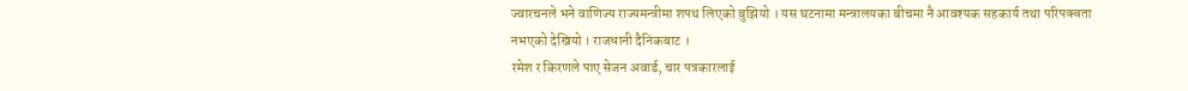ज्वारचनले भने वाणिज्य राज्यमन्त्रीमा शपथ लिएको बुझियो । यस घटनामा मन्त्रालयका बीचमा नै आवश्यक सहकार्य तथा परिपक्वता नभएको देखियो । राजधानी दैनिकबाट ।
रमेश र किरणले पाए सेजन अवार्ड, चार पत्रकारलाई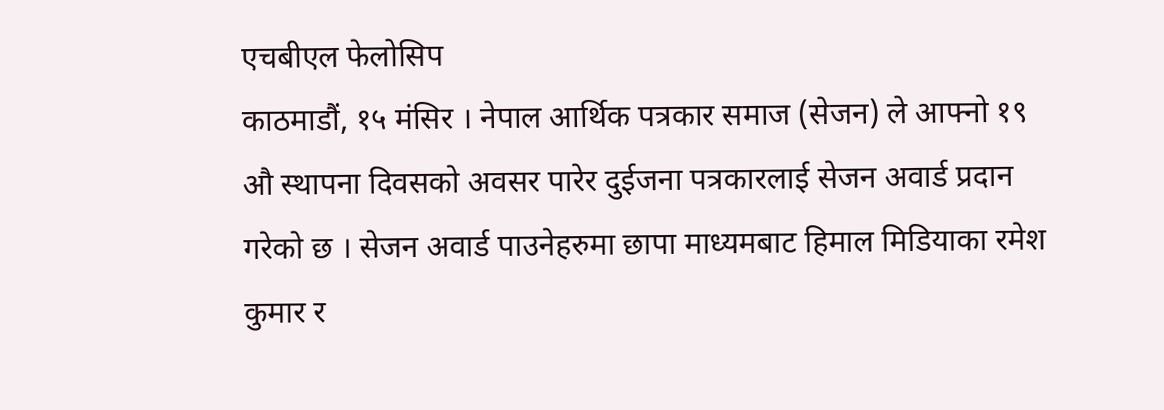एचबीएल फेलोसिप
काठमाडौं, १५ मंसिर । नेपाल आर्थिक पत्रकार समाज (सेजन) ले आफ्नो १९ औ स्थापना दिवसको अवसर पारेर दुईजना पत्रकारलाई सेजन अवार्ड प्रदान गरेको छ । सेजन अवार्ड पाउनेहरुमा छापा माध्यमबाट हिमाल मिडियाका रमेश कुमार र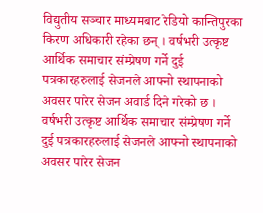विद्युतीय सञ्चार माध्यमबाट रेडियो कान्तिपुरका किरण अधिकारी रहेका छन् । वर्षभरी उत्कृष्ट आर्थिक समाचार संम्प्रेषण गर्ने दुई पत्रकारहरुलाई सेजनले आफ्नो स्थापनाको अवसर पारेर सेजन अवार्ड दिने गरेको छ । वर्षभरी उत्कृष्ट आर्थिक समाचार संम्प्रेषण गर्ने दुई पत्रकारहरुलाई सेजनले आफ्नो स्थापनाको अवसर पारेर सेजन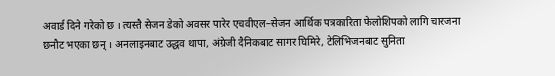अवार्ड दिने गरेको छ । त्यस्तै सेजन डेको अवसर पारेर एचवीएल–सेजन आर्थिक पत्रकारिता फेलोशिपको लागि चारजना छनौट भएका छन् । अनलाइनबाट उद्धव थापा, अंग्रेजी दैनिकबाट सागर घिमिरे, टेलिभिजनबाट सुनिता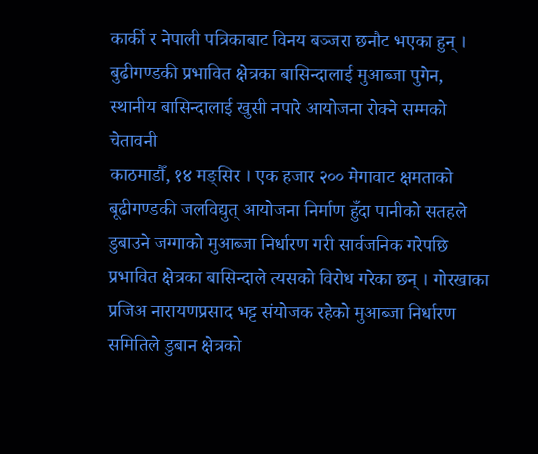कार्की र नेपाली पत्रिकाबाट विनय बञ्जरा छनौट भएका हुन् ।
बुढीगण्डकी प्रभावित क्षेत्रका बासिन्दालाई मुआब्जा पुगेन, स्थानीय बासिन्दालाई खुसी नपारे आयोजना रोक्ने सम्मको चेतावनी
काठमाडौँ, १४ मङ्सिर । एक हजार २०० मेगावाट क्षमताको बूढीगण्डकी जलविद्युत् आयोजना निर्माण हुँदा पानीको सतहले डुबाउने जग्गाको मुआब्जा निर्धारण गरी सार्वजनिक गरेपछि प्रभावित क्षेत्रका बासिन्दाले त्यसको विरोध गरेका छन् । गोरखाका प्रजिअ नारायणप्रसाद भट्ट संयोजक रहेको मुआब्जा निर्धारण समितिले डुबान क्षेत्रको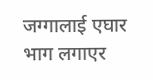जग्गालाई एघार भाग लगाएर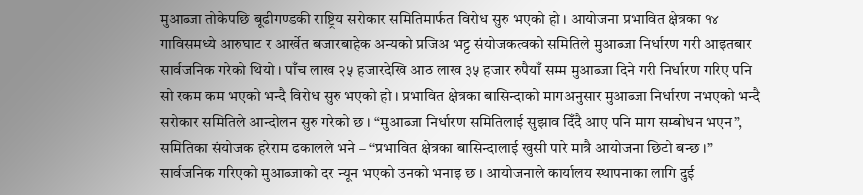मुआब्जा तोकेपछि बूढीगण्डकी राष्ट्रिय सरोकार समितिमार्फत विरोध सुरु भएको हो । आयोजना प्रभावित क्षेत्रका १४ गाविसमध्ये आरुघाट र आर्खेत बजारबाहेक अन्यको प्रजिअ भट्ट संयोजकत्वको समितिले मुआब्जा निर्धारण गरी आइतबार सार्वजनिक गरेको थियो । पाँच लाख २५ हजारदेखि आठ लाख ३५ हजार रुपैयाँ सम्म मुआब्जा दिने गरी निर्धारण गरिए पनि सो रकम कम भएको भन्दै विरोध सुरु भएको हो । प्रभावित क्षेत्रका बासिन्दाको मागअनुसार मुआब्जा निर्धारण नभएको भन्दै सरोकार समितिले आन्दोलन सुरु गरेको छ । “मुआब्जा निर्धारण समितिलाई सुझाव दिँदै आए पनि माग सम्बोधन भएन”, समितिका संयोजक हरेराम ढकालले भने – ‘‘प्रभावित क्षेत्रका बासिन्दालाई खुसी पारे मात्रै आयोजना छिटो बन्छ ।” सार्वजनिक गरिएको मुआब्जाको दर न्यून भएको उनको भनाइ छ । आयोजनाले कार्यालय स्थापनाका लागि दुई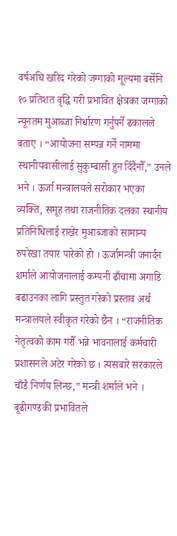वर्षअघि खरिद गरेको जग्गाको मूल्यमा बर्सेनि १० प्रतिशत वृद्धि गरी प्रभावित क्षेत्रका जग्गाको न्यूनतम मुआब्जा निर्धारण गर्नुपर्ने ढकालले बताए । “आयोजना सम्पन्न गर्ने नाममा स्थानीयवासीलाई सुकुम्बासी हुन दिँदैनौँ,” उनले भने । ऊर्जा मन्त्रालयले सरोकार भएका व्यक्ति, समूह तथा राजनीतिक दलका स्थानीय प्रतिनिधिलाई राखेर मुआब्जाको सामान्य रुपरेखा तयार पारेको हो । ऊर्जामन्त्री जनार्दन शर्माले आयोजनालाई कम्पनी ढाँचामा अगाडि बढाउनका लागि प्रस्तुत गरेको प्रस्ताव अर्थ मन्त्रालयले स्वीकृत गरेको छैन । “राजनीतिक नेतृत्वको काम गरौँ भन्ने भावनालाई कर्मचारी प्रशासनले अटेर गरेको छ । त्यसबारे सरकारले चाँडै निर्णय लिन्छ,” मन्त्री शर्माले भने । बूढीगण्डकी प्रभावितले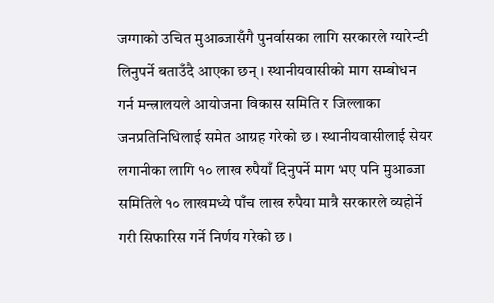जग्गाको उचित मुआब्जासँगै पुनर्वासका लागि सरकारले ग्यारेन्टी लिनुपर्ने बताउँदै आएका छन् । स्थानीयवासीको माग सम्बोधन गर्न मन्त्रालयले आयोजना विकास समिति र जिल्लाका जनप्रतिनिधिलाई समेत आग्रह गरेको छ । स्थानीयवासीलाई सेयर लगानीका लागि १० लाख रुपैयाँ दिनुपर्ने माग भए पनि मुआब्जा समितिले १० लाखमध्ये पाँच लाख रुपैया मात्रै सरकारले व्यहोर्ने गरी सिफारिस गर्ने निर्णय गरेको छ ।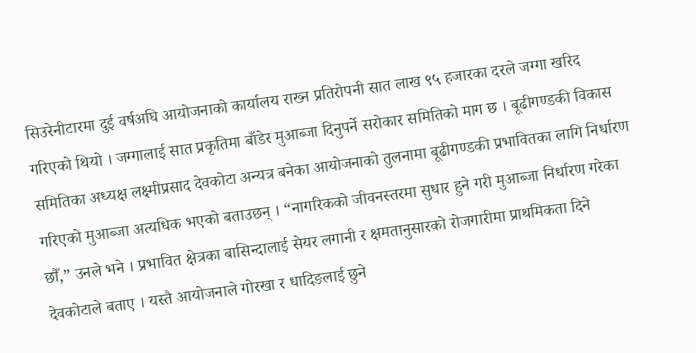सिउरेनीटारमा दुई वर्षअघि आयोजनाको कार्यालय राख्न प्रतिरोपनी सात लाख ९५ हजारका दरले जग्गा खरिद गरिएको थियो । जग्गालाई सात प्रकृतिमा बाँडेर मुआब्जा दिनुपर्ने सरोकार समितिको माग छ । बूढीगण्डकी विकास समितिका अध्यक्ष लक्ष्मीप्रसाद देवकोटा अन्यत्र बनेका आयोजनाको तुलनामा बूढीगण्डकी प्रभावितका लागि निर्धारण गरिएको मुआब्जा अत्यधिक भएको बताउछन् । “नागरिकको जीवनस्तरमा सुधार हुने गरी मुआब्जा निर्धारण गरेका छौँ,” उनले भने । प्रभावित क्षेत्रका बासिन्दालाई सेयर लगानी र क्षमतानुसारको रोजगारीमा प्राथमिकता दिने देवकोटाले बताए । यस्तै आयोजनाले गोरखा र धादिङलाई छुने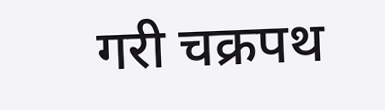गरी चक्रपथ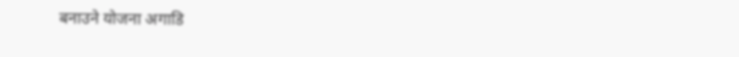बनाउने योजना अगाडि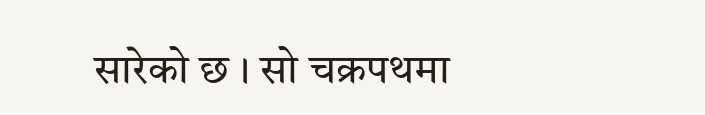सारेको छ । सो चक्रपथमा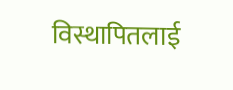विस्थापितलाई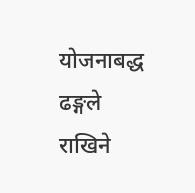योजनाबद्ध ढङ्गले राखिने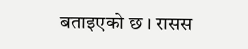बताइएको छ । रासस